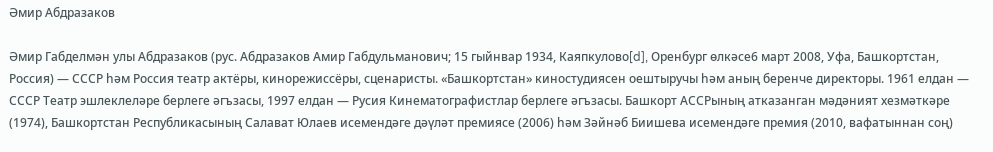Әмир Абдразаков

Әмир Габделмән улы Абдразаков (рус. Абдразаков Амир Габдульманович; 15 гыйнвар 1934, Каяпкулово[d], Оренбург өлкәсе6 март 2008, Уфа, Башкортстан, Россия) — СССР һәм Россия театр актёры, кинорежиссёры, сценаристы. «Башкортстан» киностудиясен оештыручы һәм аның беренче директоры. 1961 елдан — СССР Театр эшлеклеләре берлеге әгъзасы, 1997 елдан — Русия Кинематографистлар берлеге әгъзасы. Башкорт АССРының атказанган мәдәният хезмәткәре (1974), Башкортстан Республикасының Салават Юлаев исемендәге дәүләт премиясе (2006) һәм Зәйнәб Биишева исемендәге премия (2010, вафатыннан соң)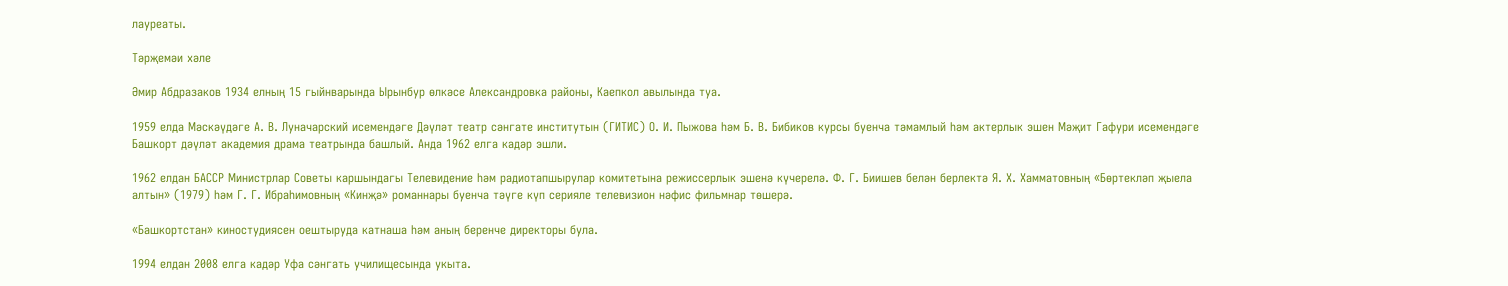лауреаты.

Тәрҗемәи хәле

Әмир Абдразаков 1934 елның 15 гыйнварында Ырынбур өлкәсе Александровка районы, Каепкол авылында туа.

1959 елда Мәскәүдәге А. В. Луначарский исемендәге Дәүләт театр сәнгате институтын (ГИТИС) О. И. Пыжова һәм Б. В. Бибиков курсы буенча тәмамлый һәм актерлык эшен Мәҗит Гафури исемендәге Башкорт дәүләт академия драма театрында башлый. Анда 1962 елга кадәр эшли.

1962 елдан БАССР Министрлар Советы каршындагы Телевидение һәм радиотапшырулар комитетына режиссерлык эшенә күчерелә. Ф. Г. Биишев белән берлектә Я. Х. Хамматовның «Бөртекләп җыела алтын» (1979) һәм Г. Г. Ибраһимовның «Кинҗә» романнары буенча тәүге күп серияле телевизион нәфис фильмнар төшерә.

«Башкортстан» киностудиясен оештыруда катнаша һәм аның беренче директоры була.

1994 елдан 2008 елга кадәр Уфа сәнгать училищесында укыта.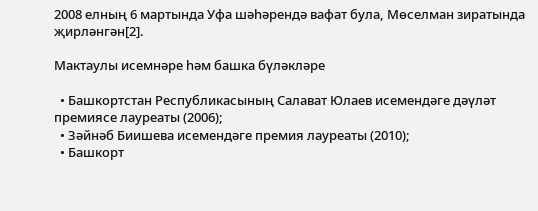2008 елның 6 мартында Уфа шәһәрендә вафат була, Мөселман зиратында җирләнгән[2].

Мактаулы исемнәре һәм башка бүләкләре

  • Башкортстан Республикасының Салават Юлаев исемендәге дәүләт премиясе лауреаты (2006);
  • Зәйнәб Биишева исемендәге премия лауреаты (2010);
  • Башкорт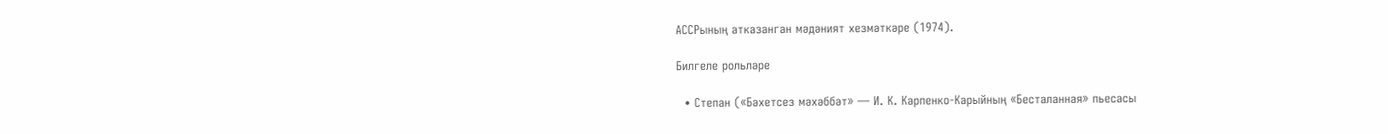АССРының атказанган мәдәният хезмәткәре (1974).

Билгеле рольләре

  • Степан («Бәхетсез мәхәббәт» — И. К. Карпенко-Карыйның «Бесталанная» пьесасы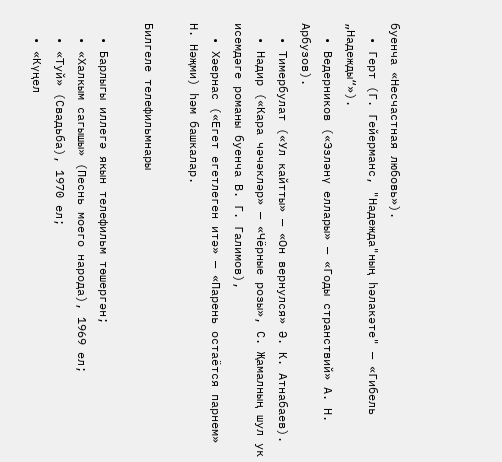буенча «Несчастная любовь»).
  • Герт (Г. Гейерманс, "Надежда"ның һәлакәте" — «Гибель „Надежды“»).
  • Ведерников («Эзләнү еллары» — «Годы странствий» А. Н. Арбузов).
  • Тимербулат («Ул кайтты» — «Он вернулся» Ә. К. Атнабаев).
  • Надир («Кара чәчәкләр» — «Чёрные розы», С. Җамалның шул ук исемдәге романы буенча В. Г. Галимов),
  • Хәернас («Егет егетлеген итә» — «Парень остаётся парнем» Н. Нәҗми) һәм башкалар.

Билгеле телефильмнары

  • Барлыгы иллегә якын телефильм төшергән;
  • «Халкым сагышы» (Песнь моего народа), 1969 ел;
  • «Туй» (Свадьба), 1970 ел;
  • «Күңел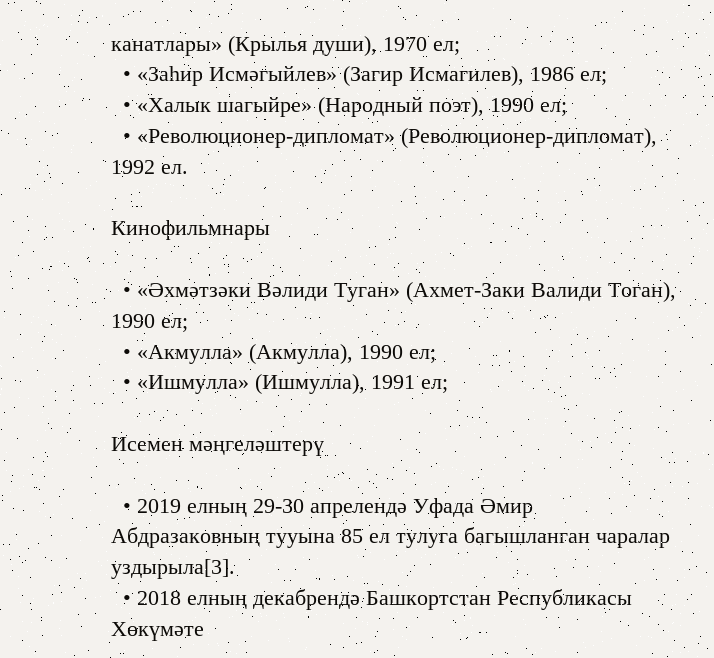канатлары» (Крылья души), 1970 ел;
  • «Заһир Исмәгыйлев» (Загир Исмагилев), 1986 ел;
  • «Халык шагыйре» (Народный поэт), 1990 ел;
  • «Революционер-дипломат» (Революционер-дипломат), 1992 ел.

Кинофильмнары

  • «Әхмәтзәки Вәлиди Туган» (Ахмет-Заки Валиди Тоган), 1990 ел;
  • «Акмулла» (Акмулла), 1990 ел;
  • «Ишмулла» (Ишмулла), 1991 ел;

Исемен мәңгеләштерү

  • 2019 елның 29-30 апрелендә Уфада Әмир Абдразаковның тууына 85 ел тулуга багышланган чаралар уздырыла[3].
  • 2018 елның декабрендә Башкортстан Республикасы Хөкүмәте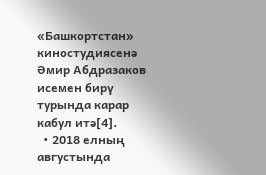«Башкортстан» киностудиясенә Әмир Абдразаков исемен бирү турында карар кабул итә[4].
  • 2018 елның августында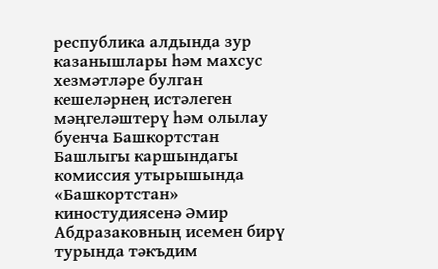республика алдында зур казанышлары һәм махсус хезмәтләре булган кешеләрнең истәлеген мәңгеләштерү һәм олылау буенча Башкортстан Башлыгы каршындагы комиссия утырышында «Башкортстан» киностудиясенә Әмир Абдразаковның исемен бирү турында тәкъдим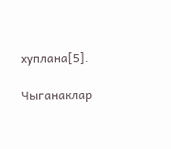хуплана[5].

Чыганаклар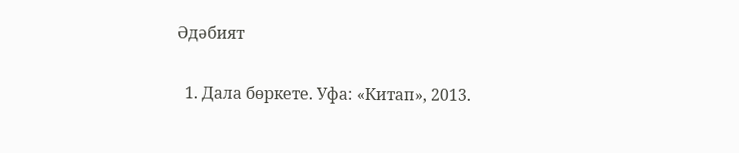Әдәбият

  1. Дала бөркете. Уфа: «Китап», 2013.